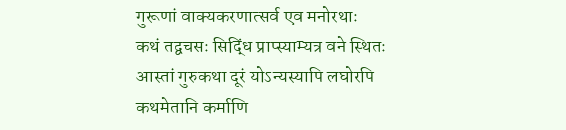गुरूणां वाक्यकरणात्सर्व एव मनोरथाः
कथं तद्वचसः सिद्धिं प्राप्स्याम्यत्र वने स्थितः
आस्तां गुरुकथा दूरं योऽन्यस्यापि लघोरपि
कथमेतानि कर्माणि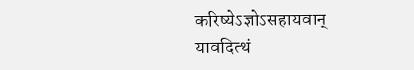करिष्येऽज्ञोऽसहायवान्
यावदित्थं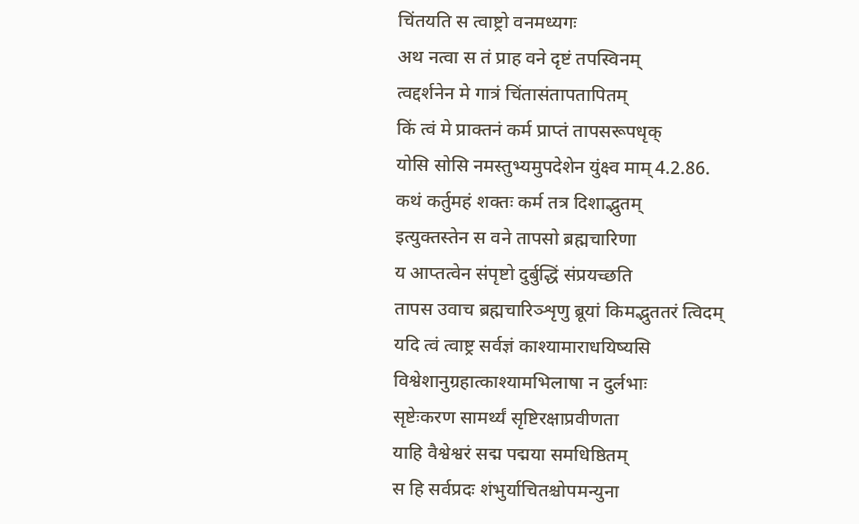चिंतयति स त्वाष्ट्रो वनमध्यगः
अथ नत्वा स तं प्राह वने दृष्टं तपस्विनम्
त्वद्दर्शनेन मे गात्रं चिंतासंतापतापितम्
किं त्वं मे प्राक्तनं कर्म प्राप्तं तापसरूपधृक्
योसि सोसि नमस्तुभ्यमुपदेशेन युंक्ष्व माम् 4.2.86.
कथं कर्तुमहं शक्तः कर्म तत्र दिशाद्भुतम्
इत्युक्तस्तेन स वने तापसो ब्रह्मचारिणा
य आप्तत्वेन संपृष्टो दुर्बुद्धिं संप्रयच्छति
तापस उवाच ब्रह्मचारिञ्शृणु ब्रूयां किमद्भुततरं त्विदम्
यदि त्वं त्वाष्ट्र सर्वज्ञं काश्यामाराधयिष्यसि
विश्वेशानुग्रहात्काश्यामभिलाषा न दुर्लभाः
सृष्टेःकरण सामर्थ्यं सृष्टिरक्षाप्रवीणता
याहि वैश्वेश्वरं सद्म पद्मया समधिष्ठितम्
स हि सर्वप्रदः शंभुर्याचितश्चोपमन्युना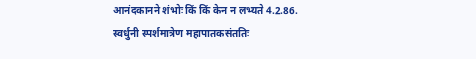आनंदकानने शंभोः किं किं केन न लभ्यते 4.2.86.
स्वर्धुनी स्पर्शमात्रेण महापातकसंततिः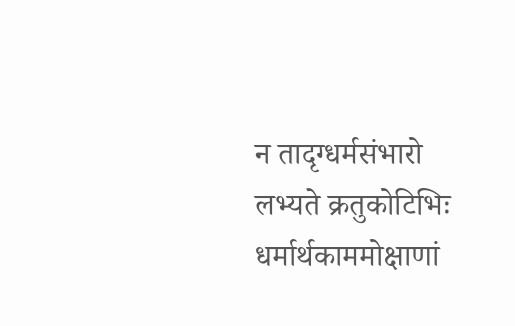न तादृग्धर्मसंभारो लभ्यते क्रतुकोटिभिः
धर्मार्थकाममोक्षाणां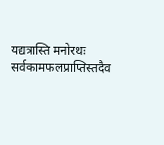यद्यत्रास्ति मनोरथः
सर्वकामफलप्राप्तिस्तदैव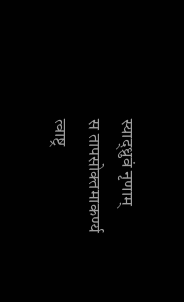स्याद्ध्रुवं नृणाम्
स तापसोक्तमाकर्ण्य त्वाष्ट्र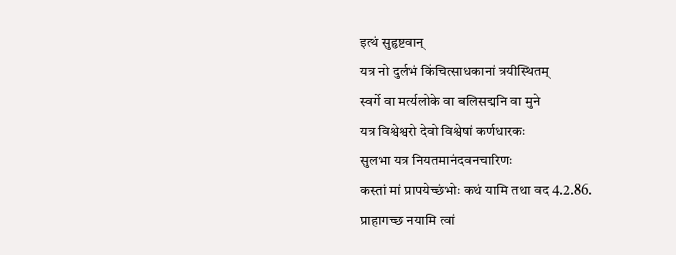इत्थं सुहृष्टवान्
यत्र नो दुर्लभं किंचित्साधकानां त्रयीस्थितम्
स्वर्गे वा मर्त्यलोके वा बलिसद्मनि वा मुने
यत्र विश्वेश्वरो देवो विश्वेषां कर्णधारकः
सुलभा यत्र नियतमानंदवनचारिणः
कस्तां मां प्रापयेच्छंभोः कथं यामि तथा वद 4.2.86.
प्राहागच्छ नयामि त्वां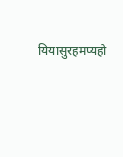यियासुरहमप्यहो